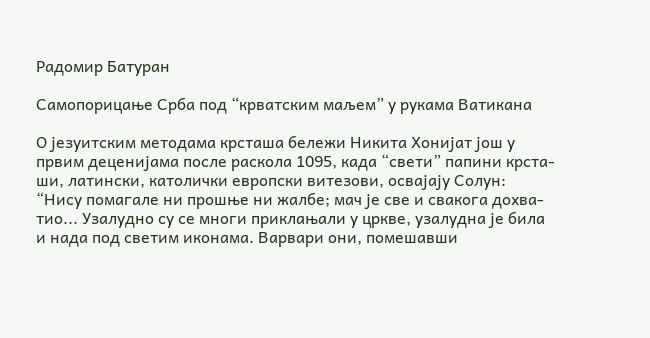Радомир Батуран

Самопорицање Срба под “крватским маљем” у рукама Ватикана

О језуитским методама крсташа бележи Никита Хонијат још у
првим деценијама после раскола 1095, када “свети” папини крста-
ши, латински, католички европски витезови, освајају Солун:
“Нису помагале ни прошње ни жалбе; мач је све и свакога дохва-
тио... Узалудно су се многи приклањали у цркве, узалудна је била
и нада под светим иконама. Варвари они, помешавши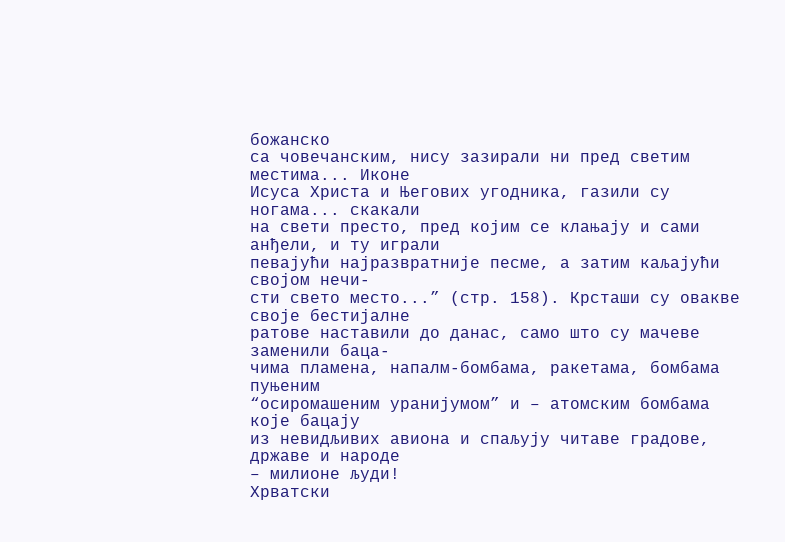божанско
са човечанским, нису зазирали ни пред светим местима... Иконе
Исуса Христа и Његових угодника, газили су ногама... скакали
на свети престо, пред којим се клањају и сами анђели, и ту играли
певајући најразвратније песме, а затим каљајући својом нечи-
сти свето место...” (стр. 158). Крсташи су овакве своје бестијалне
ратове наставили до данас, само што су мачеве заменили баца-
чима пламена, напалм-бомбама, ракетама, бомбама пуњеним
“осиромашеним уранијумом” и – атомским бомбама које бацају
из невидљивих авиона и спаљују читаве градове, државе и народе
– милионе људи!
Хрватски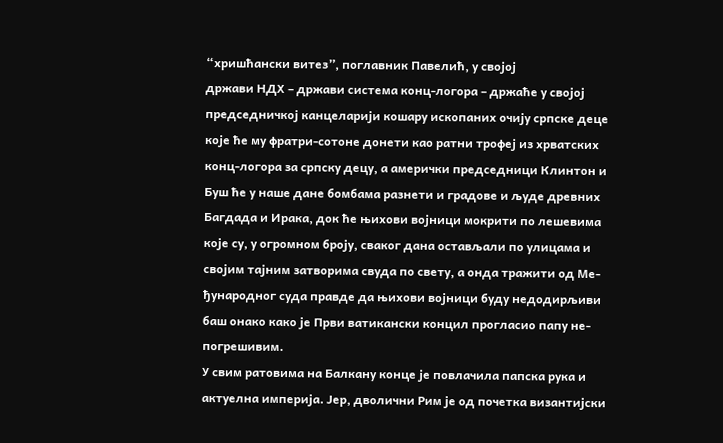“хришћански витез”, поглавник Павелић, у својој
држави НДХ – држави система конц-логора – држаће у својој
председничкој канцеларији кошару ископаних очију српске деце
које ће му фратри-сотоне донети као ратни трофеј из хрватских
конц-логора за српску децу, а амерички председници Клинтон и
Буш ће у наше дане бомбама разнети и градове и људе древних
Багдада и Ирака, док ће њихови војници мокрити по лешевима
које су, у огромном броју, сваког дана остављали по улицама и
својим тајним затворима свуда по свету, а онда тражити од Ме-
ђународног суда правде да њихови војници буду недодирљиви
баш онако како је Први ватикански концил прогласио папу не-
погрешивим.
У свим ратовима на Балкану конце је повлачила папска рука и
актуелна империја. Јер, дволични Рим је од почетка византијски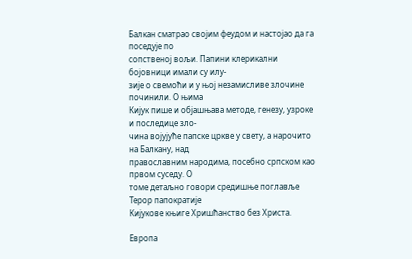Балкан сматрао својим феудом и настојао да га поседује по
сопственој вољи. Папини клерикални бојовници имали су илу-
зије о свемоћи и у њој незамисливе злочине починили. О њима
Кијук пише и објашњава методе, генезу, узроке и последице зло-
чина војујуће папске цркве у свету, а нарочито на Балкану, над
православним народима, посебно српском као првом суседу. О
томе детаљно говори средишње поглавље Терор папократије
Кијукове књиге Хришћанство без Христа.

Европа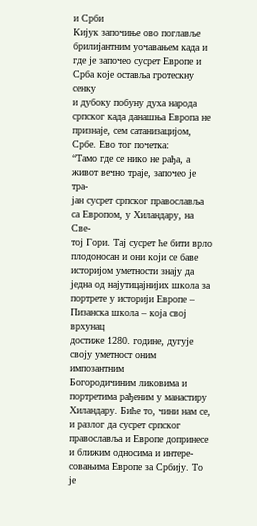и Срби
Кијук започиње ово поглавље брилијантним уочавањем када и
где је започео сусрет Европе и Срба које оставља гротескну сенку
и дубоку побуну духа народа српског када данашња Европа не
признаје, сем сатанизацијом, Србе. Ево тог почетка:
“Тамо где се нико не рађа, а живот вечно траје, започео је тра-
јан сусрет српског православља са Европом, у Хиландару, на Све-
тој Гори. Тај сусрет ће бити врло плодоносан и они који се баве
историјом уметности знају да једна од најутицајнијих школа за
портрете у историји Европе – Пизанска школа – која свој врхунац
достиже 1280. године, дугује своју уметност оним импозантним
Богородичиним ликовима и портретима рађеним у манастиру
Хиландару. Биће то, чини нам се, и разлог да сусрет српског
православља и Европе допринесе и ближим односима и интере-
совањима Европе за Србију. То је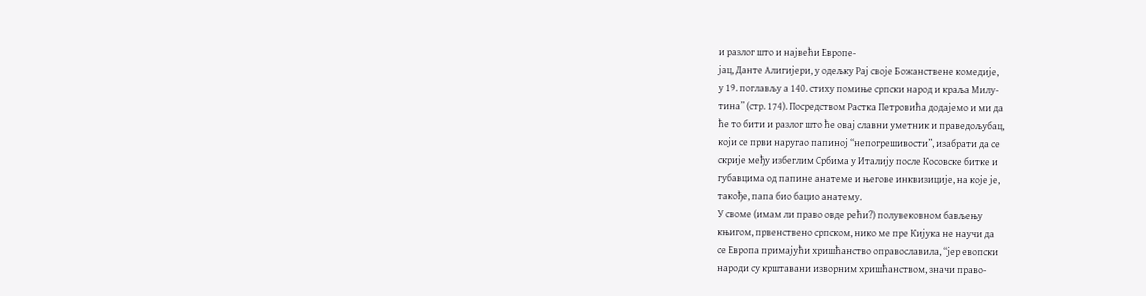и разлог што и највећи Европе-
јац, Данте Алигијери, у одељку Рај своје Божанствене комедије,
у 19. поглављу а 140. стиху помиње српски народ и краља Милу-
тина” (стр. 174). Посредством Растка Петровића додајемо и ми да
ће то бити и разлог што ће овај славни уметник и праведољубац,
који се први наругао папиној “непогрешивости”, изабрати да се
скрије међу избеглим Србима у Италију после Косовске битке и
губавцима од папине анатеме и његове инквизиције, на које је,
такође, папа био бацио анатему.
У своме (имам ли право овде рећи?) полувековном бављењу
књигом, првенствено српском, нико ме пре Кијука не научи да
се Европа примајући хришћанство оправославила, “јер евопски
народи су крштавани изворним хришћанством, значи право-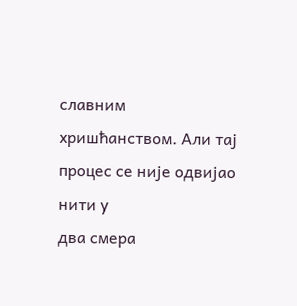славним хришћанством. Али тај процес се није одвијао нити у
два смера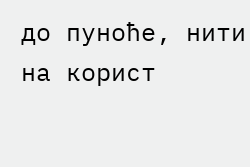до пуноће, нити на корист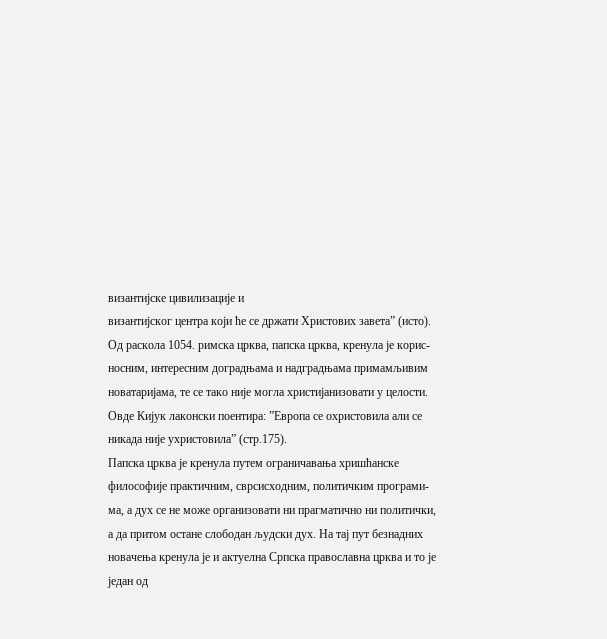византијске цивилизације и
византијског центра који ће се држати Христових завета” (исто).
Од раскола 1054. римска црква, папска црква, кренула је корис-
носним, интересним доградњама и надградњама примамљивим
новатаријама, те се тако није могла христијанизовати у целости.
Овде Кијук лаконски поентира: ”Европа се охристовила али се
никада није ухристовила” (стр.175).
Папска црква је кренула путем ограничавања хришћанске
философије практичним, сврсисходним, политичким програми-
ма, а дух се не може организовати ни прагматично ни политички,
а да притом остане слободан људски дух. На тај пут безнадних
новачења кренула је и актуелна Српска православна црква и то је
један од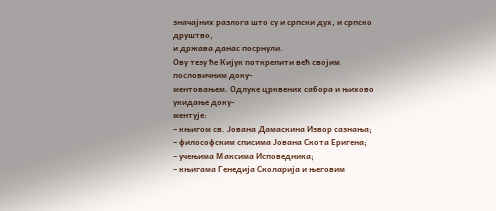значајних разлога што су и српски дух, и српско друштво,
и држава данас посрнули.
Ову тезу ће Кијук поткрепити већ својим пословичним доку-
ментовањем. Одлуке црквених сабора и њихово укидање доку-
ментује:
– књигом св. Јована Дамаскина Извор сазнања;
– философским списима Јована Скота Еригена;
– учењима Максима Исповедника;
– књигама Генедија Сколарија и његовим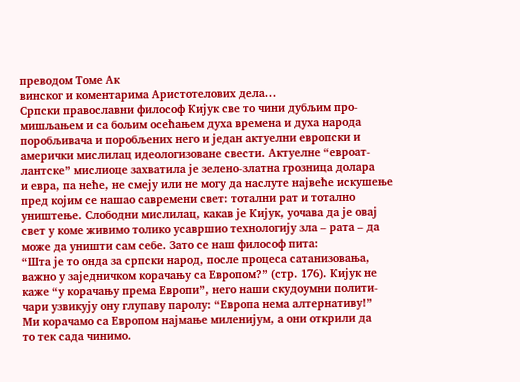преводом Томе Ак
винског и коментарима Аристотелових дела...
Српски православни философ Кијук све то чини дубљим про-
мишљањем и са бољим осећањем духа времена и духа народа
поробљивача и поробљених него и један актуелни европски и
амерички мислилац идеологизоване свести. Актуелне “евроат-
лантске” мислиоце захватила је зелено-златна грозница долара
и евра, па неће, не смеју или не могу да наслуте највеће искушење
пред којим се нашао савремени свет: тотални рат и тотално
уништење. Слободни мислилац, какав је Кијук, уочава да је овај
свет у коме живимо толико усавршио технологију зла – рата – да
може да уништи сам себе. Зато се наш философ пита:
“Шта је то онда за српски народ, после процеса сатанизовања,
важно у заједничком корачању са Европом?” (стр. 176). Кијук не
каже “у корачању према Европи”, него наши скудоумни полити-
чари узвикују ону глупаву паролу: “Европа нема алтернативу!”
Ми корачамо са Европом најмање миленијум, а они открили да
то тек сада чинимо.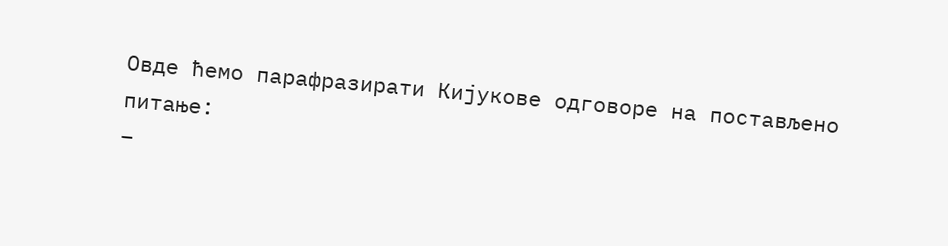Овде ћемо парафразирати Кијукове одговоре на постављено
питање:
–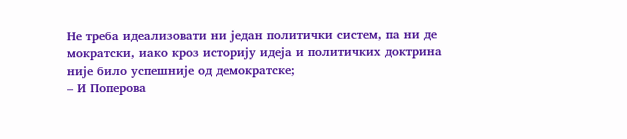Не треба идеализовати ни један политички систем, па ни де
мократски, иако кроз историју идеја и политичких доктрина
није било успешније од демократске;
– И Поперова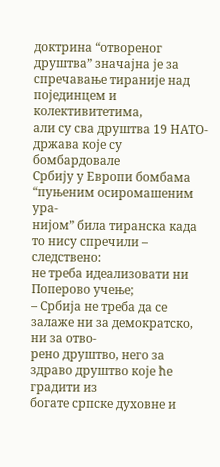доктрина “отвореног друштва” значајна је за
спречавање тираније над појединцем и колективитетима,
али су сва друштва 19 НАТО-држава које су бомбардовале
Србију у Европи бомбама “пуњеним осиромашеним ура-
нијом” била тиранска када то нису спречили – следствено:
не треба идеализовати ни Поперово учење;
– Србија не треба да се залаже ни за демократско, ни за отво-
рено друштво, него за здраво друштво које ће градити из
богате српске духовне и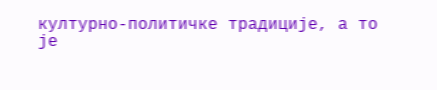културно-политичке традиције, а то
је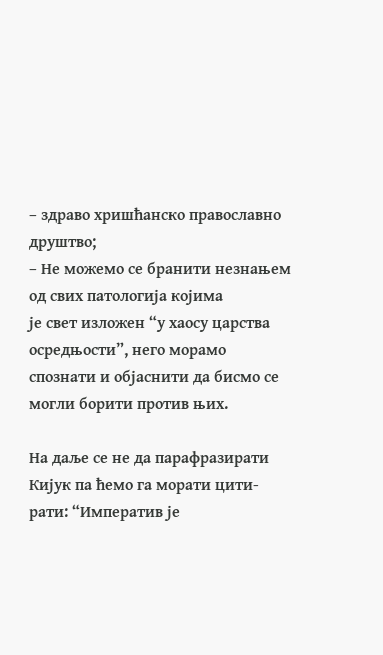– здраво хришћанско православно друштво;
– Не можемо се бранити незнањем од свих патологија којима
је свет изложен “у хаосу царства осредњости”, него морамо
спознати и објаснити да бисмо се могли борити против њих.

На даље се не да парафразирати Кијук па ћемо га морати цити-
рати: “Императив је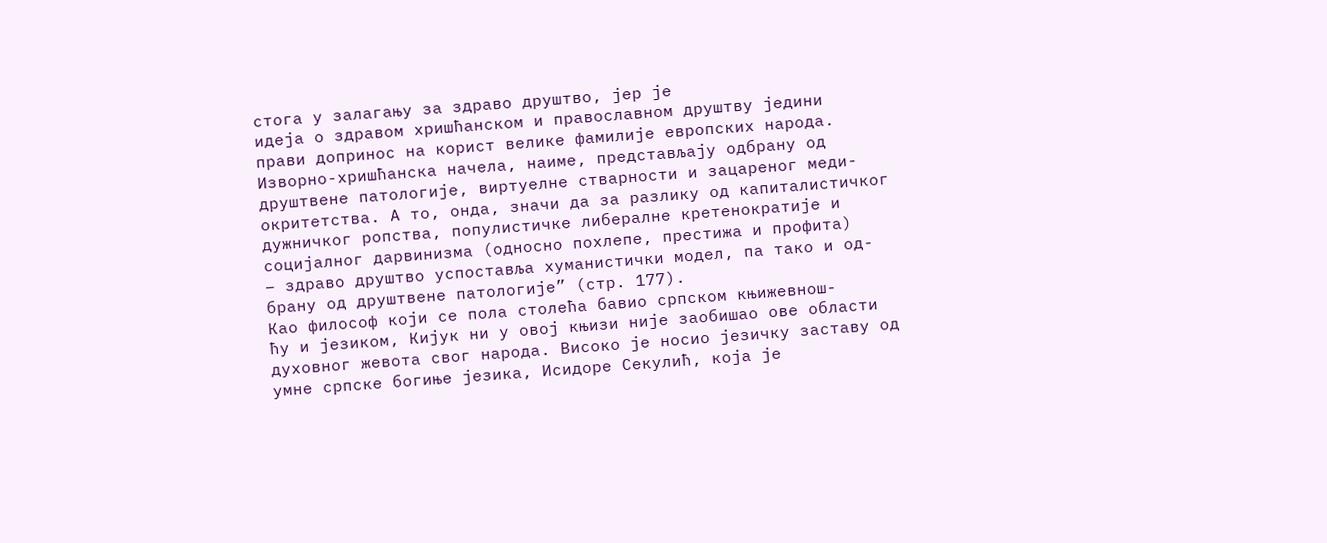стога у залагању за здраво друштво, јер је
идеја о здравом хришћанском и православном друштву једини
прави допринос на корист велике фамилије европских народа.
Изворно-хришћанска начела, наиме, представљају одбрану од
друштвене патологије, виртуелне стварности и зацареног меди-
окритетства. А то, онда, значи да за разлику од капиталистичког
дужничког ропства, популистичке либералне кретенократије и
социјалног дарвинизма (односно похлепе, престижа и профита)
– здраво друштво успоставља хуманистички модел, па тако и од-
брану од друштвене патологије” (стр. 177).
Као философ који се пола столећа бавио српском књижевнош-
ћу и језиком, Кијук ни у овој књизи није заобишао ове области
духовног жевота свог народа. Високо је носио језичку заставу од
умне српске богиње језика, Исидоре Секулић, која је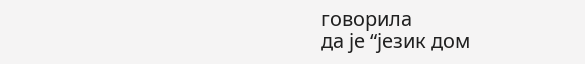говорила
да је “језик дом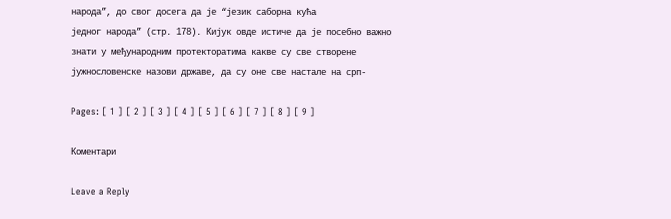народа”, до свог досега да је “језик саборна кућа
једног народа” (стр. 178). Кијук овде истиче да је посебно важно
знати у међународним протекторатима какве су све створене
јужнословенске назови државе, да су оне све настале на срп-

Pages: [ 1 ] [ 2 ] [ 3 ] [ 4 ] [ 5 ] [ 6 ] [ 7 ] [ 8 ] [ 9 ]

Коментари

Leave a Reply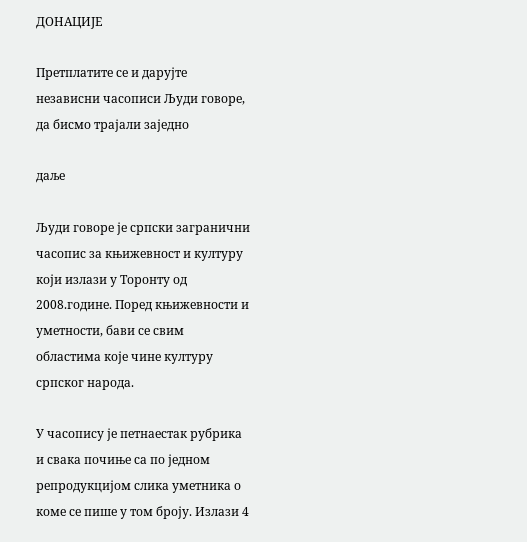ДОНАЦИЈЕ

Претплатите се и дарујте независни часописи Људи говоре, да бисмо трајали заједно

даље

Људи говоре је српски загранични часопис за књижевност и културу који излази у Торонту од 2008.године. Поред књижевности и уметности, бави се свим областима које чине културу српског народа.

У часопису је петнаестак рубрика и свака почиње са по једном репродукцијом слика уметника о коме се пише у том броју. Излази 4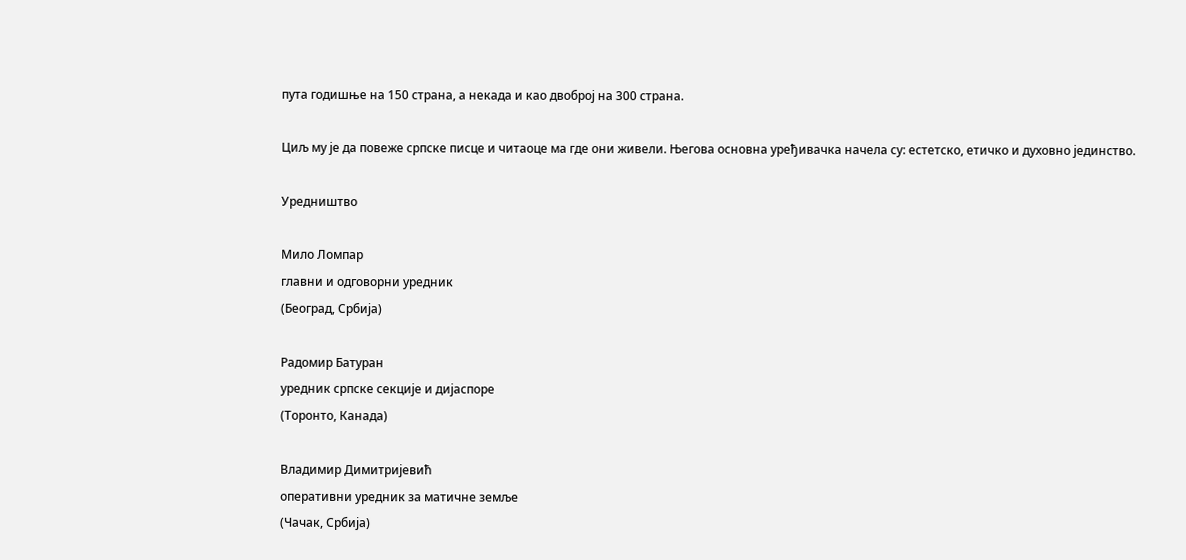пута годишње на 150 страна, а некада и као двоброј на 300 страна.

Циљ му је да повеже српске писце и читаоце ма где они живели. Његова основна уређивачка начела су: естетско, етичко и духовно јединство.

Уредништво

Мило Ломпар
главни и одговорни уредник
(Београд, Србија)

Радомир Батуран
уредник српске секције и дијаспоре
(Торонто, Канада)

Владимир Димитријевић
оперативни уредник за матичне земље
(Чачак, Србија)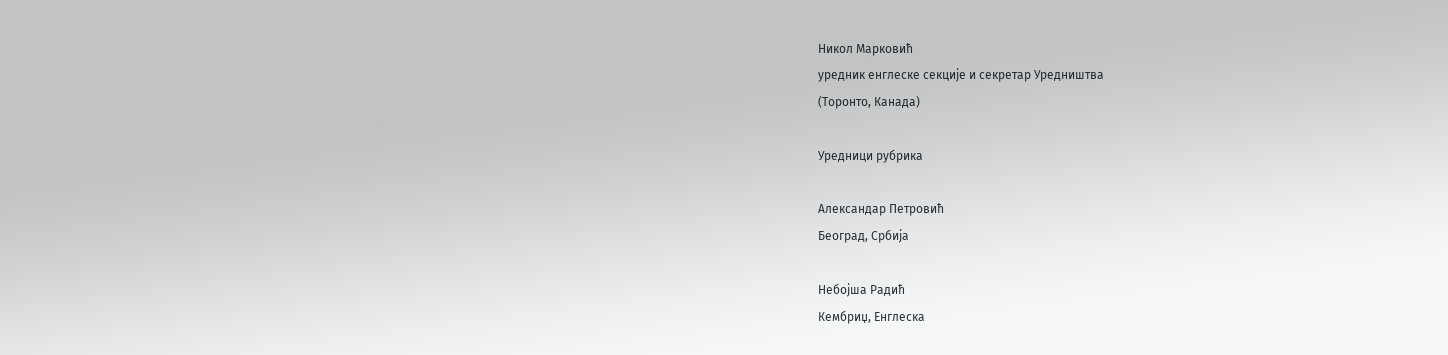Никол Марковић
уредник енглеске секције и секретар Уредништва
(Торонто, Канада)

Уредници рубрика

Александар Петровић
Београд, Србија

Небојша Радић
Кембриџ, Енглеска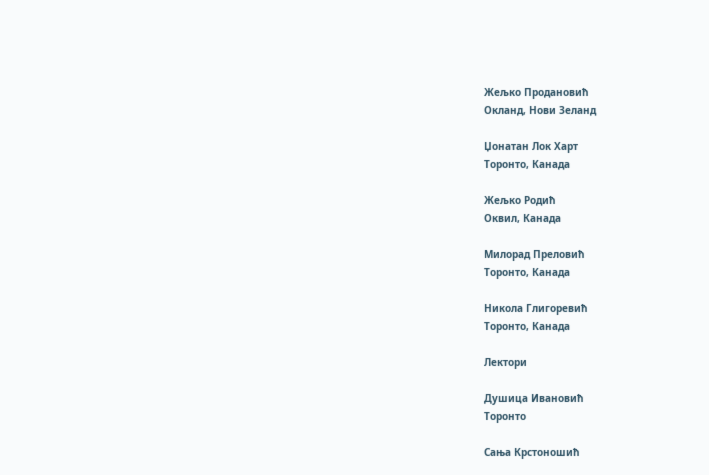Жељко Продановић
Окланд, Нови Зеланд

Џонатан Лок Харт
Торонто, Канада

Жељко Родић
Оквил, Канада

Милорад Преловић
Торонто, Канада

Никола Глигоревић
Торонто, Канада

Лектори

Душица Ивановић
Торонто

Сања Крстоношић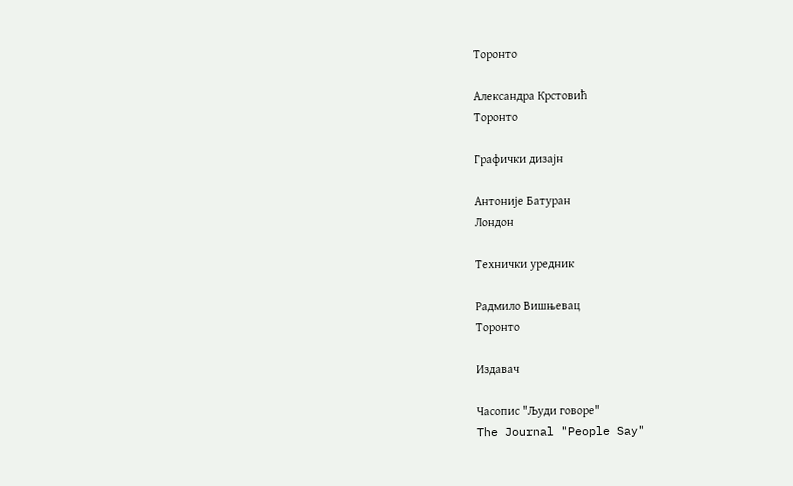Торонто

Александра Крстовић
Торонто

Графички дизајн

Антоније Батуран
Лондон

Технички уредник

Радмило Вишњевац
Торонто

Издавач

Часопис "Људи говоре"
The Journal "People Say"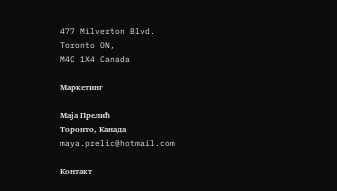477 Milverton Blvd.
Toronto ON,
M4C 1X4 Canada

Маркетинг

Маја Прелић
Торонто, Канада maya.prelic@hotmail.com

Контакт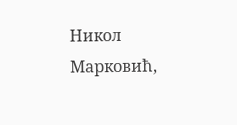Никол Марковић,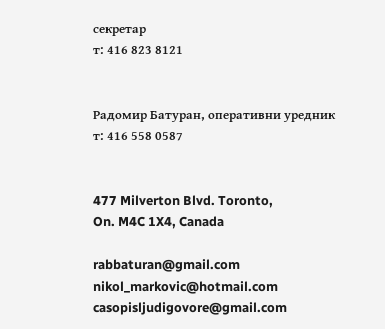секретар
т: 416 823 8121


Радомир Батуран, oперативни уредник
т: 416 558 0587


477 Milverton Blvd. Toronto,
On. M4C 1X4, Canada

rabbaturan@gmail.com nikol_markovic@hotmail.com casopisljudigovore@gmail.com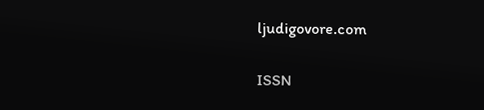ljudigovore.com


ISSN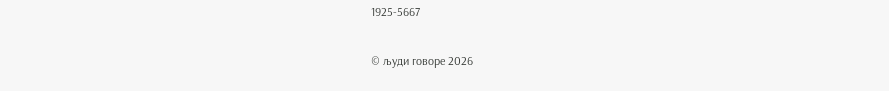1925-5667

© људи говоре 2026